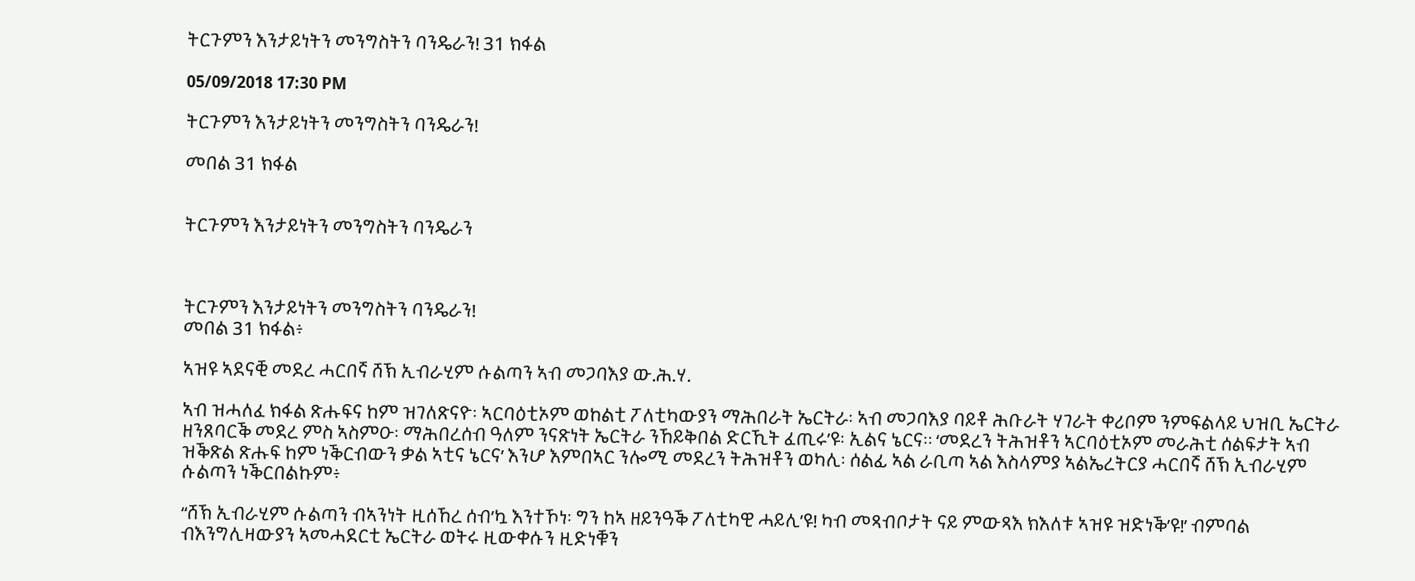ትርጉምን እንታይነትን መንግስትን ባንዴራን! 31 ክፋል

05/09/2018 17:30 PM

ትርጉምን እንታይነትን መንግስትን ባንዴራን!

መበል 31 ክፋል


ትርጉምን እንታይነትን መንግስትን ባንዴራን



ትርጉምን እንታይነትን መንግስትን ባንዴራን!
መበል 31 ክፋል፥

ኣዝዩ ኣደናቒ መደረ ሓርበኛ ሸኽ ኢብራሂም ሱልጣን ኣብ መጋባእያ ው.ሕ.ሃ.

ኣብ ዝሓለፈ ክፋል ጽሑፍና ከም ዝገለጽናዮ፡ ኣርባዕቲኦም ወከልቲ ፖለቲካውያን ማሕበራት ኤርትራ፡ ኣብ መጋባእያ ባይቶ ሕቡራት ሃገራት ቀሪቦም ንምፍልላይ ህዝቢ ኤርትራ ዘንጸባርቕ መደረ ምስ ኣስምዑ፡ ማሕበረሰብ ዓለም ንናጽነት ኤርትራ ንኸይቅበል ድርኺት ፈጢሩ’ዩ፡ ኢልና ኔርና። ‘መደረን ትሕዝቶን ኣርባዕቲኦም መራሕቲ ሰልፍታት ኣብ ዝቕጽል ጽሑፍ ከም ነቕርብውን ቃል ኣቲና ኔርና’ እንሆ እምበኣር ንሎሚ መደረን ትሕዝቶን ወካሊ፡ ሰልፊ ኣል ራቢጣ ኣል እስላምያ ኣልኤረትርያ ሓርበኛ ሸኽ ኢብራሂም ሱልጣን ነቕርበልኩም፥

“ሸኽ ኢብራሂም ሱልጣን ብኣንነት ዚሰኸረ ሰብ’ኳ እንተኾነ፡ ግን ከኣ ዘይንዓቕ ፖለቲካዊ ሓይሊ’ዩ! ካብ መጻብቦታት ናይ ምውጻእ ክእለቱ ኣዝዩ ዝድነቕ’ዩ!’ ብምባል ብእንግሊዛውያን ኣመሓደርቲ ኤርትራ ወትሩ ዚውቀሱን ዚድነቑን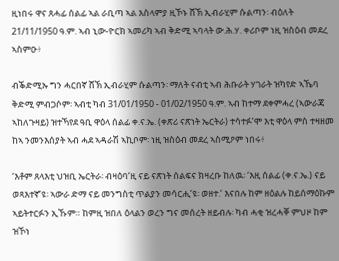ዚነበሩ ዋና ጸሓፊ ሰልፊ ኣል ራቢጣ ኣል እስላምያ ዚኾኑ ሸኽ ኢብራሂም ሱልጣን፡ ብዕለት 21/11/1950 ዓ.ም. ኣብ ኒው-ዮርክ ኣመሪካ ኣብ ቅድሚ ኣባላት ው.ሕ.ሃ. ቀሪቦም ነዚ ዝስዕብ መደረ ኣስምዑ፥

ብቕድሚኡ ግን ሓርበኛ ሸኽ ኢብራሂም ሱልጣን፡ ማለት ናብቲ ኣብ ሕቡራት ሃገራት ዝካየድ ኣኼባ ቅድሚ ምብጋሶም፡ ኣብቲ ካብ 31/01/1950 - 01/02/1950 ዓ.ም. ኣብ ከተማ ደቀምሓረ (ኣውራጃ ኣከለጉዛይ) ዝተኻየደ ዓቢ ዋዕላ ሰልፊ ቀ.ና.ኤ. (ቀጽሪ ናጽነት ኤርትራ) ተሳተፉ’ሞ እቲ ዋዕላ ምስ ተዛዘመ ከኣ ንመንእሰያት ኣብ ሓደ ኣዳራሽ ኣኪቦም፡ ነዚ ዝስዕብ መደረ ኣስሚዖም ነበሩ፥

‘እቶም ጸላእቲ ህዝቢ ኤርትራ፡ ብዛዕባ’ዚ ናይ ናጽነት ሰልፍና ክዛረቡ ከለዉ፡ ‘እዚ ሰልፊ (ቀ.ና.ኤ.) ናይ ወጻእተኛ’ዩ፡ ኣውራ ድማ ናይ መንግስቲ ጥልያን መሳርሒ’ዩ፡ ወዘተ.’ እናበሉ ከም ዘዕልሉ ከይሰማዕኩም ኣይትተርፉን ኢኹም። ከምዚ ዝበለ ዕላልን ወረን ግና መሰረት ዘይብሉ፡ ካብ ሓቂ ዝረሓቐ ምህዞ ከም ዝኾነ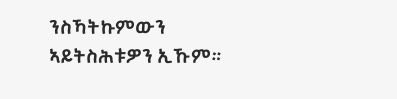ንስኻትኩምውን ኣይትስሕቱዎን ኢኹም።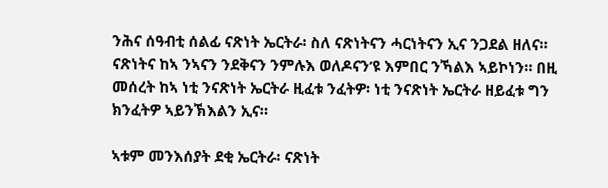ንሕና ሰዓብቲ ሰልፊ ናጽነት ኤርትራ፡ ስለ ናጽነትናን ሓርነትናን ኢና ንጋደል ዘለና። ናጽነትና ከኣ ንኣናን ንደቅናን ንምሉእ ወለዶናን’ዩ እምበር ንኻልእ ኣይኮነን። በዚ መሰረት ከኣ ነቲ ንናጽነት ኤርትራ ዚፈቱ ንፈትዎ፡ ነቲ ንናጽነት ኤርትራ ዘይፈቱ ግን ክንፈትዎ ኣይንኽእልን ኢና።

ኣቱም መንእሰያት ደቂ ኤርትራ፡ ናጽነት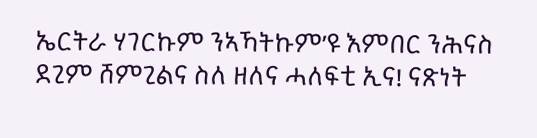ኤርትራ ሃገርኩም ንኣኻትኩም’ዩ እምበር ንሕናስ ደጊም ሸምጊልና ስለ ዘለና ሓለፍቲ ኢና! ናጽነት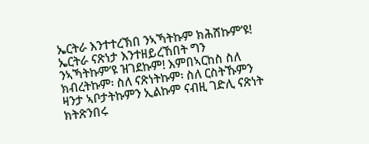ኤርትራ እንተተረኽበ ንኣኻትኩም ክሕሸኩም’ዩ! ኤርትራ ናጽነታ እንተዘይረኸበት ግን ንኣኻትኩም’ዩ ዝገደኩም! እምበኣርከስ ስለ ክብረትኩም፡ ስለ ናጽነትኩም፡ ስለ ርስትኹምን ዛንታ ኣቦታትኩምን ኢልኩም ናብዚ ገድሊ ናጽነት ክትጽንበሩ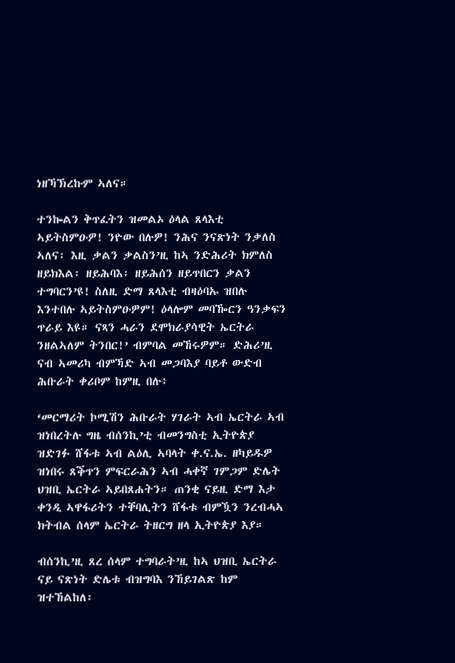ነዘኻኽረኩም ኣለና።

ተንኰልን ቅጥፈትን ዝመልኦ ዕላል ጸላእቲ ኣይትስምዑዎ! ንዮው በሉዎ! ንሕና ንናጽነት ንቃለስ ኣለና፡ እዚ ቃልን ቃልስን’ዚ ከኣ ንድሕሪት ክምለስ ዘይክእል፡ ዘይሕባእ፡ ዘይሕሰን ዘይጥበርን ቃልን ተግባርን’ዩ! ስለዚ ድማ ጸላእቲ ብዛዕባኡ ዝበሉ እንተበሉ ኣይትስምዑዎም! ዕላሎም መባዀርን ዓንቃፍን ጥራይ እዩ። ናጻን ሓራን ደሞክራያሳዊት ኤርትራ ንዘልኣለም ትንበር!’ ብምባል መኸሩዎም። ድሕሪ’ዚ ናብ ኣመሪካ ብምኻድ ኣብ መጋባእያ ባይቶ ውድብ ሕቡራት ቀሪቦም ከምዚ በሉ፥

‘መርማሪት ኮሚሽን ሕቡራት ሃገራት ኣብ ኤርትራ ኣብ ዝነበረትሉ ግዜ ብሰንኪ’ቲ ብመንግስቲ ኢትዮጵያ ዝድገፉ ሸፋቱ ኣብ ልዕሊ ኣባላት ቀ.ና.ኤ. ዘካይዱዎ ዝነበሩ ጸቕጥን ምፍርራሕን ኣብ ሓቀኛ ገምጋም ድሌት ህዝቢ ኤርትራ ኣይበጸሐትን። ጠንቂ ናይዚ ድማ እታ ቀንዲ ኣዋፋሪትን ተቐባሊትን ሸፋቱ ብምዃን ንረብሓኣ ክትብል ሰላም ኤርትራ ትዘርግ ዘላ ኢትዮጵያ እያ።

ብሰንኪ’ዚ ጸረ ሰላም ተግባራት’ዚ ከኣ ህዝቢ ኤርትራ ናይ ናጽነት ድሌቱ ብዝግባእ ንኸይገልጽ ከም ዝተኸልከለ፡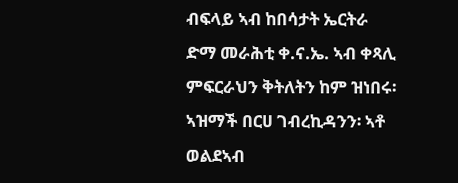ብፍላይ ኣብ ከበሳታት ኤርትራ ድማ መራሕቲ ቀ.ና.ኤ. ኣብ ቀጻሊ ምፍርራህን ቅትለትን ከም ዝነበሩ፡ ኣዝማች በርሀ ገብረኪዳንን፡ ኣቶ ወልደኣብ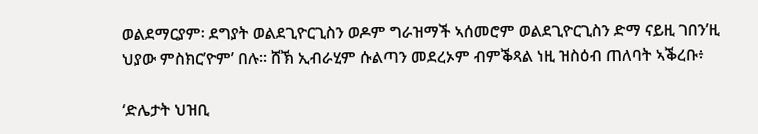ወልደማርያም፡ ደግያት ወልደጊዮርጊስን ወዶም ግራዝማች ኣሰመሮም ወልደጊዮርጊስን ድማ ናይዚ ገበን’ዚ ህያው ምስክር’ዮም’ በሉ። ሸኽ ኢብራሂም ሱልጣን መደረኦም ብምቕጻል ነዚ ዝስዕብ ጠለባት ኣቕረቡ፥

‘ድሌታት ህዝቢ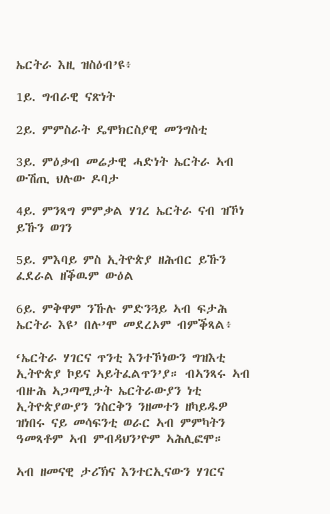ኤርትራ እዚ ዝስዕብ’ዩ፥

1ይ. ግብራዊ ናጽነት

2ይ. ምምስራት ዴሞክርስያዊ መንግስቲ

3ይ. ምዕቃብ መሬታዊ ሓድነት ኤርትራ ኣብ ውሽጢ ህሉው ዶባታ

4ይ. ምንጻግ ምምቃል ሃገረ ኤርትራ ናብ ዝኾነ ይኹን ወገን

5ይ. ምእባይ ምስ ኢትዮጵያ ዘሕብር ይኹን ፈደራል ዘቕዉም ውዕል

6ይ. ምቅዋም ንኹሉ ምድንጓይ ኣብ ፍታሕ ኤርትራ እዩ’ በሉ’ሞ መደረኦም ብምቕጻል፥

‘ኤርትራ ሃገርና ጥንቲ እንተኾነውን ግዝእቲ ኢትዮጵያ ኮይና ኣይትፈልጥን’ያ። ብኣንጻሩ ኣብ ብዙሕ ኣጋጣሚታት ኤርትራውያን ነቲ ኢትዮጵያውያን ንስርቅን ንዘመተን ዘካይዱዎ ዝነበሩ ናይ መሳፍንቲ ወራር ኣብ ምምካትን ዓመጻቶም ኣብ ምብዳህን’ዮም ኣሕሊፎሞ።

ኣብ ዘመናዊ ታሪኽና እንተርኢናውን ሃገርና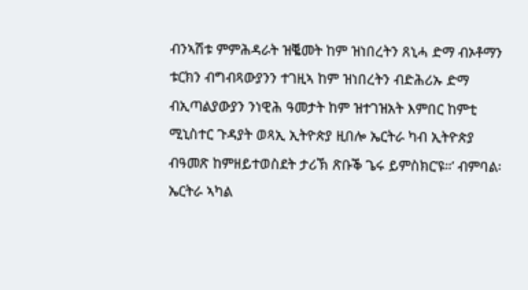ብንኣሽቱ ምምሕዳራት ዝቘመት ከም ዝነበረትን ጸኒሓ ድማ ብኦቶማን ቱርክን ብግብጻውያንን ተገዚኣ ከም ዝነበረትን ብድሕሪኡ ድማ ብኢጣልያውያን ንነዊሕ ዓመታት ከም ዝተገዝአት እምበር ከምቲ ሚኒስተር ጉዳያት ወጻኢ ኢትዮጵያ ዚበሎ ኤርትራ ካብ ኢትዮጵያ ብዓመጽ ከምዘይተወስደት ታሪኽ ጽቡቕ ጌሩ ይምስክር’ዩ።’ ብምባል፡ ኤርትራ ኣካል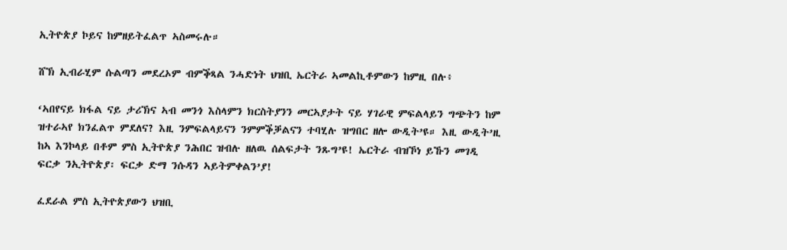ኢትዮጵያ ኮይና ከምዘይትፈልጥ ኣስመሩሉ።

ሸኽ ኢብራሂም ሱልጣን መደረኦም ብምቕጻል ንሓድነት ህዝቢ ኤርትራ ኣመልኪቶምውን ከምዚ በሉ፥

‘ኣበየናይ ክፋል ናይ ታሪኽና ኣብ መንጎ እስላምን ክርስትያንን መርኣያታት ናይ ሃገራዊ ምፍልላይን ግጭትን ከም ዝተራኣየ ክንፈልጥ ምደለና? እዚ ንምፍልላይናን ንምምቕቓልናን ተባሂሉ ዝግበር ዘሎ ውዲት’ዩ። እዚ ውዲት’ዚ ከኣ እንኮላይ በቶም ምስ ኢትዮጵያ ንሕበር ዝብሉ ዘለዉ ሰልፍታት ንጹግ’ዩ! ኤርትራ ብዝኾነ ይኹን መገዲ ፍርቃ ንኢትዮጵያ፡ ፍርቃ ድማ ንሱዳን ኣይትምቀልን’ያ!

ፈደራል ምስ ኢትዮጵያውን ህዝቢ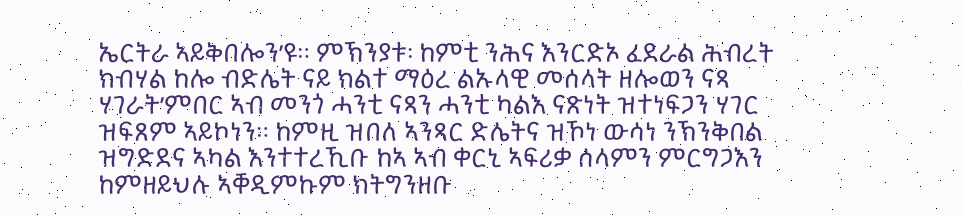ኤርትራ ኣይቅበሎን’ዩ። ምኽንያቱ፡ ከምቲ ንሕና እንርድኦ ፈደራል ሕብረት ክብሃል ከሎ ብድሌት ናይ ክልተ ማዕረ ልኡላዊ መሰላት ዘሎወን ናጻ ሃገራት’ምበር ኣብ መንጎ ሓንቲ ናጻን ሓንቲ ካልእ ናጽነት ዝተነፍጋን ሃገር ዝፍጸም ኣይኮነን። ከምዚ ዝበለ ኣንጻር ድሌትና ዝኾነ ውሳነ ንኽንቅበል ዝግድደና ኣካል እንተተረኺቡ ከኣ ኣብ ቀርኒ ኣፍሪቃ ሰላምን ምርግጋእን ከምዘይህሉ ኣቐዲምኩም ክትግንዘቡ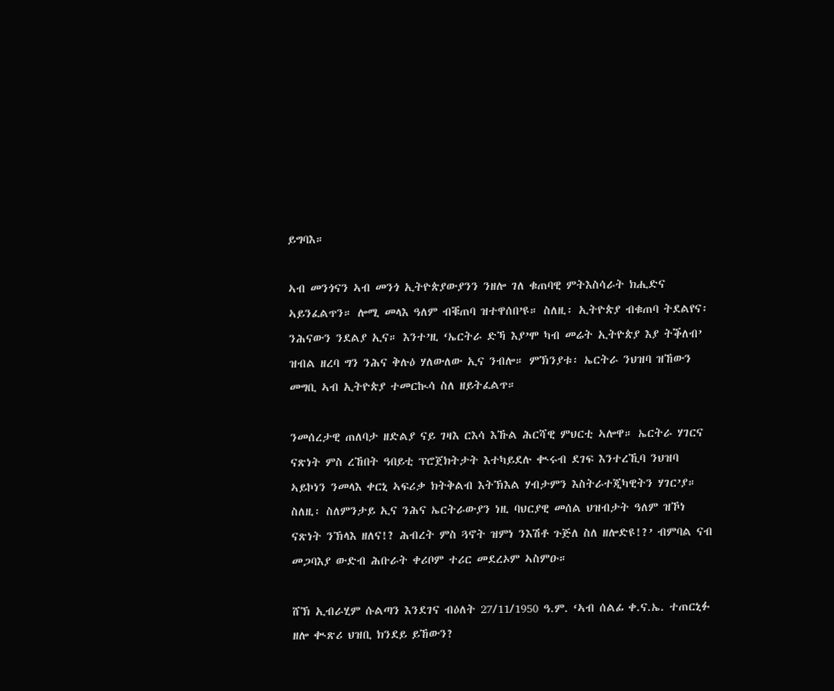ይግባእ።

ኣብ መንጎናን ኣብ መንጎ ኢትዮጵያውያንን ንዘሎ ገለ ቁጠባዊ ምትእስሳራት ክሒድና ኣይንፈልጥን። ሎሚ መላእ ዓለም ብቑጠባ ዝተዋሰበ’ዩ። ስለዚ፡ ኢትዮጵያ ብቁጠባ ትደልየና፡ ንሕናውን ንደልያ ኢና። እንተ’ዚ ‘ኤርትራ ድኻ እያ’ሞ ካብ መሬት ኢትዮጵያ እያ ትቕለብ’ ዝብል ዘረባ ግን ንሕና ቅሉዕ ሃለውለው ኢና ንብሎ። ምኽንያቱ፡ ኤርትራ ንህዝባ ዝኸውን መግቢ ኣብ ኢትዮጵያ ተመርኲሳ ስለ ዘይትፈልጥ።

ንመሰረታዊ ጠለባታ ዘድልያ ናይ ገዛእ ርእሳ እኹል ሕርሻዊ ምህርቲ ኣሎዋ። ኤርትራ ሃገርና ናጽነት ምስ ረኸበት ዓበይቲ ፕሮጀክትታት እተካይደሉ ቊሩብ ደገፍ እንተረኺባ ንህዝባ ኣይኮነን ንመላእ ቀርኒ ኣፍሪቃ ክትቅልብ እትኽእል ሃብታምን እስትራተጂካዊትን ሃገር’ያ። ስለዚ፡ ስለምንታይ ኢና ንሕና ኤርትራውያን ነዚ ባህርያዊ መሰል ህዝብታት ዓለም ዝኾነ ናጽነት ንኽላእ ዘለና!? ሕብረት ምስ ጓኖት ዝምነ ንእሽቶ ጉጅለ ስለ ዘሎድዩ!?’ ብምባል ናብ መጋባእያ ውድብ ሕቡራት ቀሪቦም ተሪር መደረኦም ኣስምዑ።

ሸኽ ኢብራሂም ሱልጣን እንደገና ብዕለት 27/11/1950 ዓ.ም. ‘ኣብ ሰልፊ ቀ.ና.ኤ. ተጠርኒፉ ዘሎ ቊጽሪ ህዝቢ ክንደይ ይኸውን?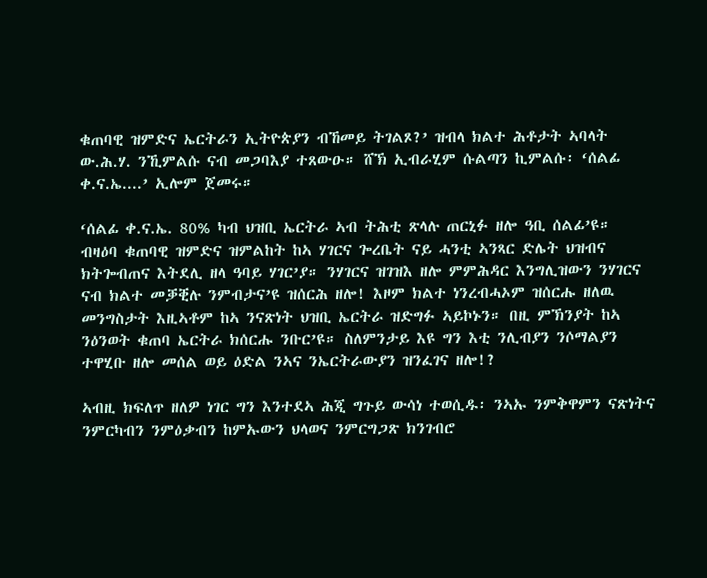ቁጠባዊ ዝምድና ኤርትራን ኢትዮጵያን ብኸመይ ትገልጾ?’ ዝብላ ክልተ ሕቶታት ኣባላት ው.ሕ.ሃ. ንኺምልሱ ናብ መጋባእያ ተጸውዑ። ሸኽ ኢብራሂም ሱልጣን ኪምልሱ፡ ‘ሰልፊ ቀ.ና.ኤ....’ ኢሎም ጀመሩ።

‘ሰልፊ ቀ.ና.ኤ. 80% ካብ ህዝቢ ኤርትራ ኣብ ትሕቲ ጽላሉ ጠርኒፉ ዘሎ ዓቢ ሰልፊ’ዩ። ብዛዕባ ቁጠባዊ ዝምድና ዝምልከት ከኣ ሃገርና ጐረቤት ናይ ሓንቲ ኣንጻር ድሌት ህዝብና ክትጐብጠና እትደሊ ዘላ ዓባይ ሃገር’ያ። ንሃገርና ዝገዝእ ዘሎ ምምሕዳር እንግሊዝውን ንሃገርና ናብ ክልተ መቓቒሉ ንምብታና’ዩ ዝሰርሕ ዘሎ! እዞም ክልተ ነንረብሓኦም ዝሰርሑ ዘለዉ መንግስታት እዚኣቶም ከኣ ንናጽነት ህዝቢ ኤርትራ ዝድግፉ ኣይኮኑን። በዚ ምኽንያት ከኣ ንዕንወት ቁጠባ ኤርትራ ክሰርሑ ንቡር’ዩ። ስለምንታይ እዩ ግን እቲ ንሊብያን ንሶማልያን ተዋሂቡ ዘሎ መሰል ወይ ዕድል ንኣና ንኤርትራውያን ዝንፈገና ዘሎ!?

ኣብዚ ክፍለጥ ዘለዎ ነገር ግን እንተደኣ ሕጂ ግጉይ ውሳነ ተወሲዱ፡ ንኣኡ ንምቅዋምን ናጽነትና ንምርካብን ንምዕቃብን ከምኡውን ህላወና ንምርግጋጽ ክንገብሮ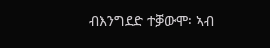ብእንግደድ ተቓውሞ፡ ኣብ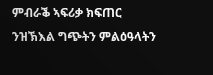ምብራቕ ኣፍሪቃ ክፍጠር ንዝኽእል ግጭትን ምልዕዓላትን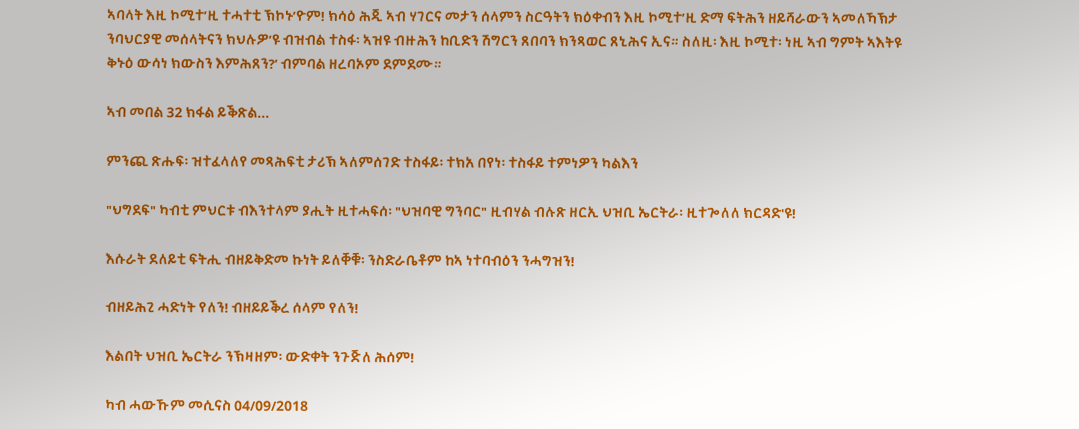ኣባላት እዚ ኮሚተ’ዚ ተሓተቲ ኽኮኑ’ዮም! ክሳዕ ሕጂ ኣብ ሃገርና መታን ሰላምን ስርዓትን ክዕቀብን እዚ ኮሚተ’ዚ ድማ ፍትሕን ዘይሻራውን ኣመለኻኽታ ንባህርያዊ መሰላትናን ክህሉዎ’ዩ ብዝብል ተስፋ፡ ኣዝዩ ብዙሕን ከቢድን ሽግርን ጸበባን ክንጻወር ጸኒሕና ኢና። ስለዚ፡ እዚ ኮሚተ፡ ነዚ ኣብ ግምት ኣእትዩ ቅኑዕ ውሳነ ክውስን እምሕጸን?’ ብምባል ዘረባኦም ደምደሙ።

ኣብ መበል 32 ክፋል ይቕጽል...

ምንጪ ጽሑፍ፡ ዝተፈላለየ መጻሕፍቲ ታሪኽ ኣለምሰገድ ተስፋይ፡ ተክአ በየነ፡ ተስፋይ ተምነዎን ካልእን

"ህግደፍ" ካብቲ ምህርቱ ብእንተላም ያሒት ዚተሓፍሰ፡ "ህዝባዊ ግንባር" ዚብሃል ብሉጽ ዘርኢ ህዝቢ ኤርትራ፡ ዚተጐለለ ክርዳድ'ዩ!

እሱራት ደለይቲ ፍትሒ ብዘይቅድመ ኩነት ይለቐቑ፡ ንስድራቤቶም ከኣ ነተባብዕን ንሓግዝን!

ብዘይሕጊ ሓድነት የለን! ብዘይይቕረ ሰላም የለን!

እልበት ህዝቢ ኤርትራ ንኽዛዘም፡ ውድቀት ንጉጅለ ሕሰም!

ካብ ሓውኹም መሲናስ 04/09/2018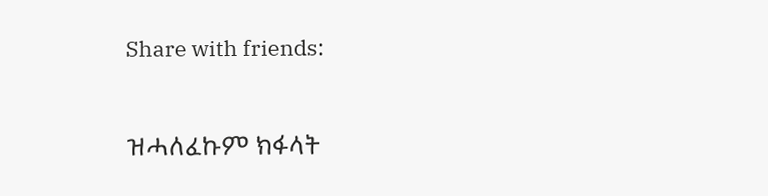Share with friends:


ዝሓለፈኩም ክፋላት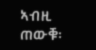ኣብዚ ጠውቑ፡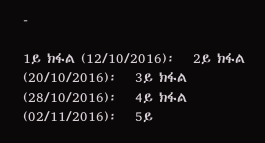-

1ይ ክፋል (12/10/2016)፡   2ይ ክፋል (20/10/2016)፡   3ይ ክፋል (28/10/2016)፡   4ይ ክፋል (02/11/2016)፡   5ይ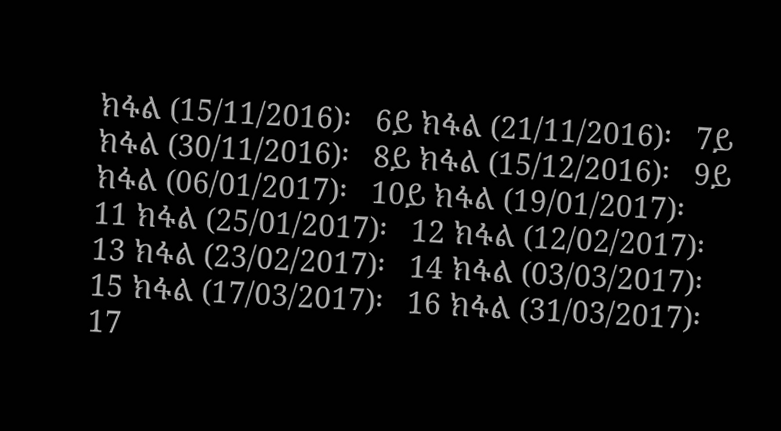ክፋል (15/11/2016)፡   6ይ ክፋል (21/11/2016)፡   7ይ ክፋል (30/11/2016)፡   8ይ ክፋል (15/12/2016)፡   9ይ ክፋል (06/01/2017)፡   10ይ ክፋል (19/01/2017)፡   11 ክፋል (25/01/2017)፡   12 ክፋል (12/02/2017)፡   13 ክፋል (23/02/2017)፡   14 ክፋል (03/03/2017)፡   15 ክፋል (17/03/2017)፡   16 ክፋል (31/03/2017)፡   17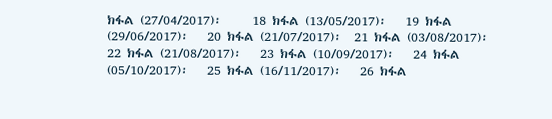ክፋል (27/04/2017)፡     18 ክፋል (13/05/2017)፡   19 ክፋል (29/06/2017)፡   20 ክፋል (21/07/2017)፡  21 ክፋል (03/08/2017)፡   22 ክፋል (21/08/2017)፡   23 ክፋል (10/09/2017)፡   24 ክፋል (05/10/2017)፡   25 ክፋል (16/11/2017)፡   26 ክፋል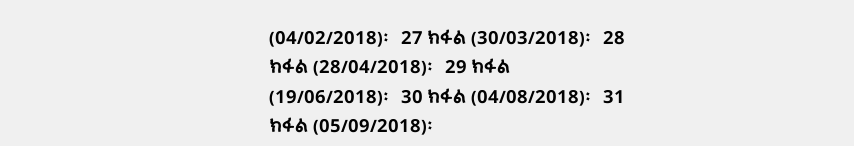(04/02/2018)፡   27 ክፋል (30/03/2018)፡   28 ክፋል (28/04/2018)፡   29 ክፋል (19/06/2018)፡   30 ክፋል (04/08/2018)፡   31 ክፋል (05/09/2018)፡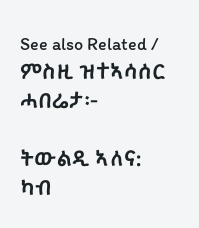See also Related /  ምስዚ ዝተኣሳሰር ሓበሬታ፡-

ትውልዲ ኣለና: ካብ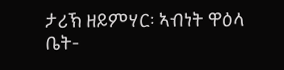ታሪኽ ዘይምሃር፡ ኣብነት ዋዕላ ቤት-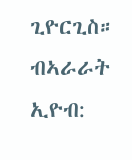ጊዮርጊስ። ብኣራራት ኢዮብ: